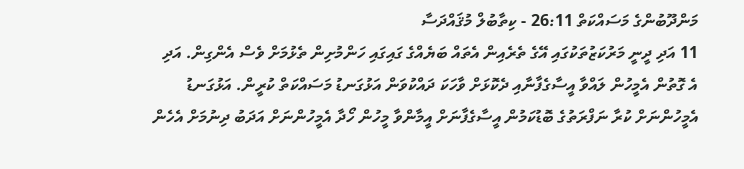މަންދޫބުންގެ މަސައްކަތް 26:11 - ކިތާބުލް މުޤައްދަސާ
11 އަދި ދީނީ މަރުކަޒުތަކުގައި އޭގެ ތެރެއިން އެތައް ބަޔެއްގެ ގައިގައި ހަންމުށިން ތެޅުމަށް ވެސް އެންގިން. އަދި އެ ގޮތުން އެމީހުން ލައްވާ އީސާގެފާނާއި ދެކޮޅަށް ވާހަކަ ދައްކުވަން އަޅުގަނޑު މަސައްކަތް ކުރީން. އަޅުގަނޑު އެމީހުންނަށް ކުރާ ނަފްރަތުގެ ބޮޑުކަމުން އީސާގެފާނަށް އީމާންވާ މީހުން ހޯދާ އެމީހުންނަށް އަދަބު ދިނުމަށް އެހެން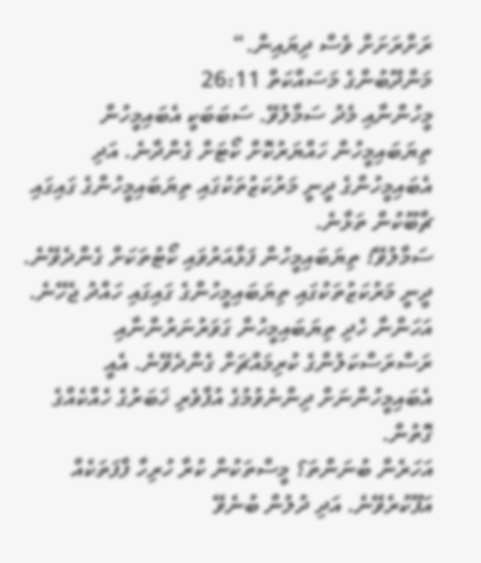ރަށްރަށަށް ވެސް ދިޔައިން.“
މަންދޫބުންގެ މަސައްކަތް 26:11
މީހުންނާއި މެދު ސަމާލުވޭ. ސަބަބަކީ އެބައިމީހުން ތިޔަބައިމީހުން ހައްޔަރުކޮށް ކޯޓަށް ގެންދާނެ. އަދި އެބައިމީހުންގެ ދީނީ މަރުކަޒުތަކުގައި ތިޔަބައިމީހުންގެ ގައިގައި ޗާބޫކުން ތަޅާނެ.
ސަމާލުވޭ! ތިޔަބައިމީހުން ފަޅާއަރުވައި ކޯޓުތަކަށް ގެންދެވޭނެ. ދީނީ މަރުކަޒުތަކުގައި ތިޔަބައިމީހުންގެ ގައިގައި ހައްދު ޖެހޭނެ. އަހަންނާ ހެދި ތިޔަބައިމީހުން ގަވަރުނަރުންނާއި ރަސްރަސްކަލުންގެ ކުރިމައްޗަށް ގެންދެވޭނެ. އެއީ އެބައިމީހުންނަށް ދިންނެވުމުގެ އުފާވެރި ޚަބަރުގެ ހެއްކެއްގެ ގޮތުން.
އަހަރެން ބުނަންތަ؟ މީސްތަކުން ކުރާ ހުރިހާ ފާފަތަކެއް އަފޫކުރެވޭނެ. އަދި ދުލުން ބުނެވޭ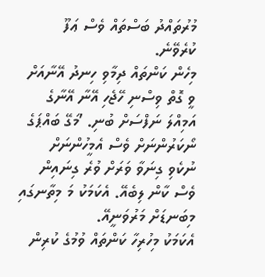މުރުތައްދު ބަސްތައް ވެސް ޢަފޫ ކުރެވޭނެ.
މިހެން ކަންތައް ދިމާވި ހިނދު އޭނާއަށް ވީ ގޮތް ވިސްނި ހޭޖެހި އޭނާ އޭނާގެ އަމިއްލަ ނަފްސަށް ބުނި. ’މަގޭ ބައްޕަގެ ނޯކަރުންނަށް ވެސް އެމީހުންނަށް ނުކެވި ގިނަވާ ވަރަށް ވުރެ ގިނައިން ވެސް ކާން ލިބެއޭ. އެކަމަކު މަ މިތާނގައި މިބަނޑަށް މަރުވަނީއޭ.
އެކަމަކު މިހުރިހާ ކަންތައް ވުމުގެ ކުރިން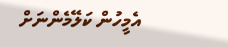އެމީހުން ކަލޭމެންނަށް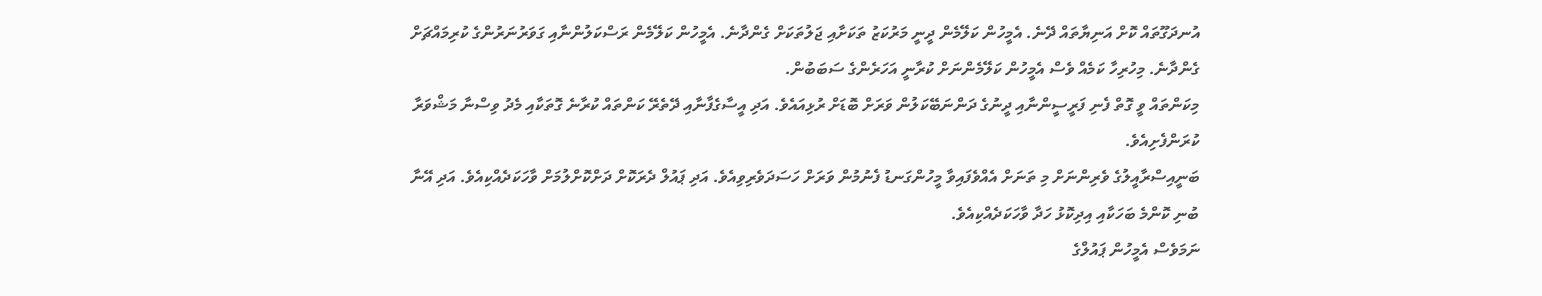އުނދަގޫތައް ކޮށް އަނިޔާތައް ދޭނެ. އެމީހުން ކަލޭމެން ދީނީ މަރުކަޒު ތަކަށާއި ޖަލުތަކަށް ގެންދާނެ. އެމީހުން ކަލޭމެން ރަސްކަލުންނާއި ގަވަރުނަރުންގެ ކުރިމައްޗަށް ގެންދާނެ. މިހުރިހާ ކަމެއް ވެސް އެމީހުން ކަލޭމެންނަށް ކުރާނީ އަހަރެންގެ ސަބަބުން.
މިކަންތައް ވީ ގޮތް ފެނި ފަރީސީންނާއި ދީނުގެ ދަންނަބޭކަލުން ވަރަށް ބޮޑަށް ރުޅިއައެވެ. އަދި އީސާގެފާނާއި ދޭތެރޭ ކަންތައް ކުރާނެ ގޮތަކާއި މެދު ވިސްނާ މަޝްވަރާ ކުރަންފެށިއެވެ.
ބަނީއިސްރާއީލުގެ ވެރިންނަށް މި ތަނަށް އެއްވެފައިވާ މީހުންގަނޑު ފެނުމުން ވަރަށް ހަސަދަވެރިވިއެވެ. އަދި ޕައުލް ދެރަކޮށް ދަށްކޮށްލުމަށް ވާހަކަދެއްކިއެވެ. އަދި އޭނާ ބުނި ކޮންމެ ބަހަކާއި އިދިކޮޅު ހަދާ ވާހަކަދެއްކިއެވެ.
ނަމަވެސް އެމީހުން ޕައުލްގެ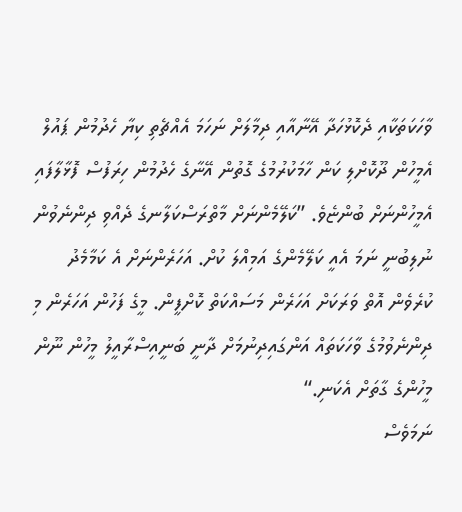ވާހަކަތަކާއި ދެކޮޅުހަދާ އޭނާއާއި ދިމާލަށް ނަހަމަ އެއްޗެތި ކިޔާ ހެދުމުން ޕައުލް އެމީހުން ދޫކޮށްލި ކަން ހާމަކުރުމުގެ ގޮތުން އޭނާގެ ހެދުމުން ހިރަފުސް ފޮޅާލާފައި އެމީހުންނަށް ބުންޏެވެ. ”ކަލޭމެންނަށް މާތްރަސްކަލާނގެ ދެއްވި ދިންނެވުން ނުލިބުނީ ނަމަ އެއީ ކަލޭމެންގެ އަމިއްލަ ކުށް. އަހަރެންނަށް އެ ކަމާމެދު ކުރެވެން އޮތް ވަރަކަށް އަހަރެން މަސައްކަތް ކޮށްފީން. މީގެ ފަހުން އަހަރެން މި ދިންނެވުމުގެ ވާހަކަތައް އަންގައިދިނުމަށް ދާނީ ބަނީއިސްރާއީލު މީހުން ނޫން މީހުންގެ ގާތަށް އެކަނި.“
ނަމަވެސް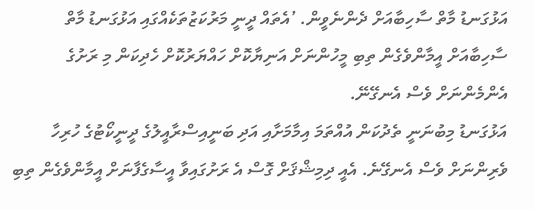އަޅުގަނޑު މާތް ސާހިބާއަށް ދެންނެވީން. ’އެތައް ދީނީ މަރުކަޒުތަކެއްގައި އަޅުގަނޑު މާތް ސާހިބާއަށް އީމާންވެގެން ތިބި މީހުންނަށް އަނިޔާކޮށް ހައްޔަރުކޮށް ހެދިކަން މި ރަށުގެ އެންމެންނަށް ވެސް އެނގޭނޭ.
އަޅުގަނޑު މިބުނަނީ ތެދުކަން އުއްތަމަ އިމާމަށާއި އަދި ބަނީއިސްރާއީލުގެ ދީނީކޯޓުގެ ހުރިހާ ވެރިންނަށް ވެސް އެނގޭނެ. އެއީ ދިމިޝްޤަށް ގޮސް އެ ރަށުގައިވާ އީސާގެފާނަށް އީމާންވެގެން ތިބި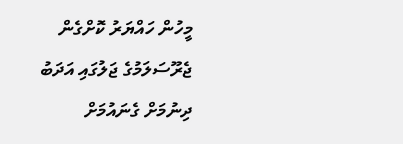މީހުން ހައްޔަރު ކޮށްގެން ޖެރޫސަލަމުގެ ޖަލުގައި އަދަބު ދިނުމަށް ގެނައުމަށް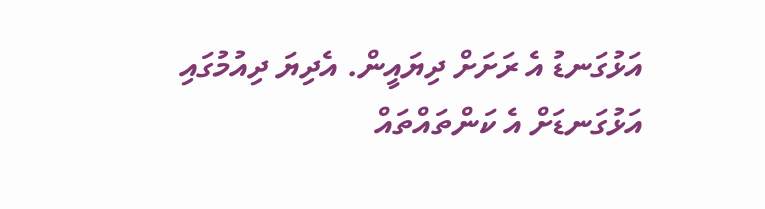އަޅުގަނޑު އެ ރަށަށް ދިޔައީން. އެދިޔަ ދިއުމުގައި އަޅުގަނޑަށް އެ ކަންތައްތައް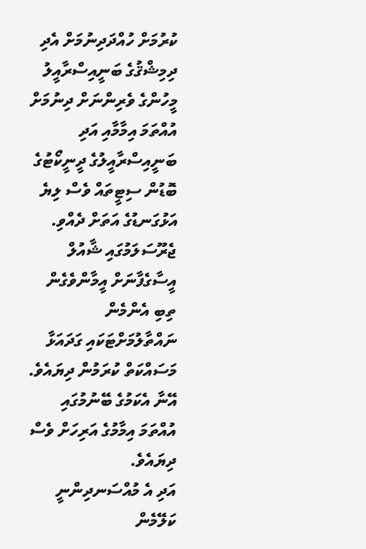ކުރުމަށް ހުއްދަދިނުމަށް އެދި ދިމިޝްޤުގެ ބަނީއިސްރާއީލު މީހުންގެ ވެރިންނަށް ދިނުމަށް އުއްތަމަ އިމާމާއި އަދި ބަނީއިސްރާއީލުގެ ދީނީކޯޓުގެ ބޮޑުން ސިޓީތައް ވެސް ލިޔެ އަޅުގަނޑުގެ އަތަށް ދެއްވި.
ޖެރޫސަލަމުގައި ޝާއުލް އީސާގެފާނަށް އީމާންވެގެން ތިބި އެންމެން ނައްތާލުމަށްޓަކައި ގަދައަޅާ މަސައްކަތް ކުރަމުން ދިޔައެވެ. އޭނާ އެކަމުގެ ބޭނުމުގައި އުއްތަމަ އިމާމުގެ އަރިހަށް ވެސް ދިޔައެވެ.
އަދި އެ މުއްސަނދިންނީ ކަލޭމެން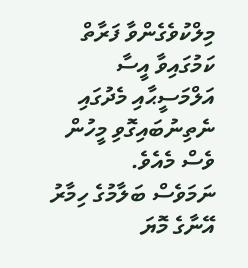މިލްކުވެގެންވާ ފަރާތް ކަމުގައިވާ އީސާ އަލްމަސީޙާއި މެދުގައި ނެތިނުބައިގޮވި މީހުން ވެސް މެއެވެ.
ނަމަވެސް ބަލާމުގެ ހިމާރު އޭނާގެ މޮޔަ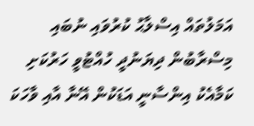އަމަލުތައް އިސްލާޙު ކުރުވައި ނުބައި މިސްރާބުން ދިޔަނުދީ ހުއްޓުވީ ހަރުކަށި ކަމާއެކު އިންސާނީ އަޑަކުން އޭނާ އާއި ވާހަކަ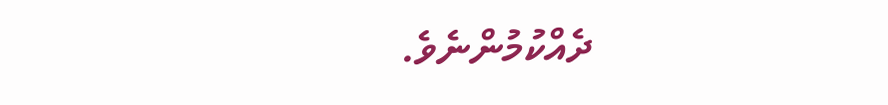ދެއްކުމުންނެވެ.